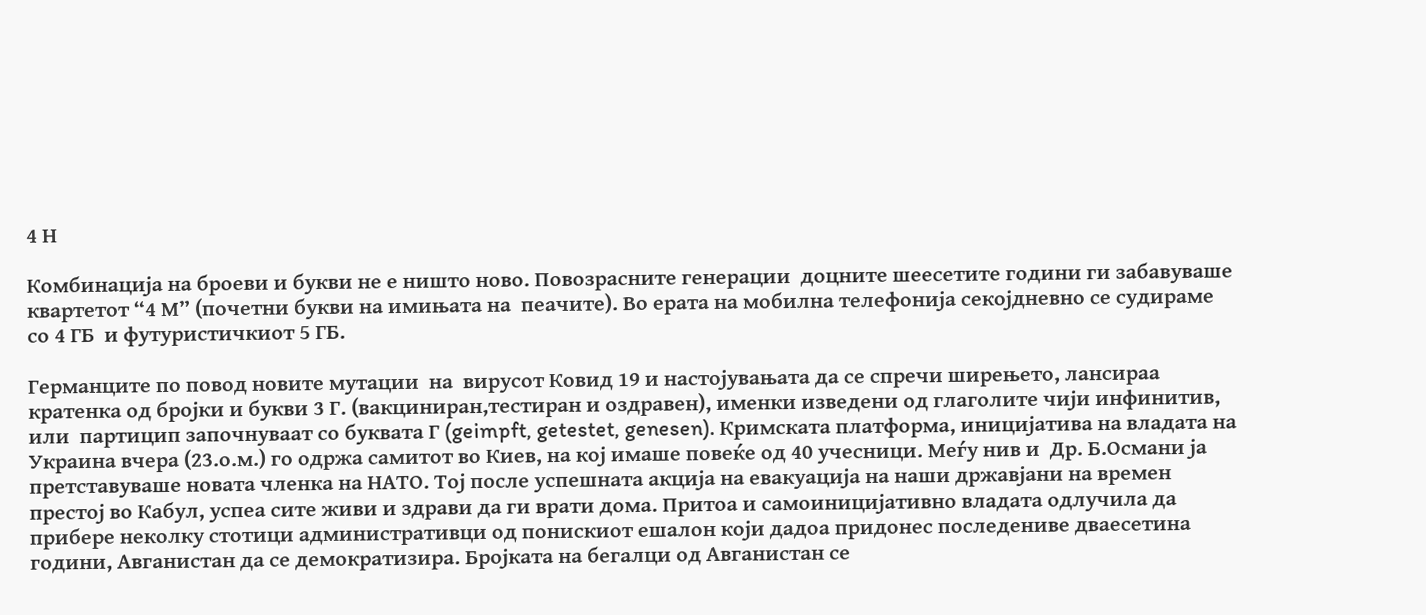4 Н

Комбинација на броеви и букви не е ништо ново. Повозрасните генерации  доцните шеесетите години ги забавуваше квартетот “4 М” (почетни букви на имињата на  пеачите). Во ерата на мобилна телефонија секојдневно се судираме со 4 ГБ  и футуристичкиот 5 ГБ.

Германците по повод новите мутации  на  вирусот Ковид 19 и настојувањата да се спречи ширењето, лансираа кратенка од бројки и букви 3 Г. (вакциниран,тестиран и оздравен), именки изведени од глаголите чији инфинитив, или  партицип започнуваат со буквата Г (geimpft, getestet, genesen). Кримската платформа, иницијатива на владата на Украина вчера (23.о.м.) го одржа самитот во Киев, на кој имаше повеќе од 40 учесници. Меѓу нив и  Др. Б.Османи ја претставуваше новата членка на НАТО. Тој после успешната акција на евакуација на наши државјани на времен престој во Кабул, успеа сите живи и здрави да ги врати дома. Притоа и самоиницијативно владата одлучила да прибере неколку стотици административци од понискиот ешалон који дадоа придонес последениве дваесетина години, Авганистан да се демократизира. Бројката на бегалци од Авганистан се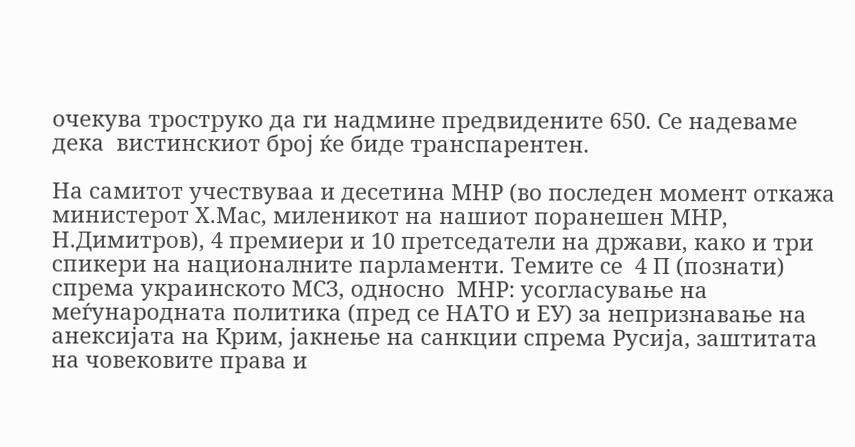очекува троструко да ги надмине предвидените 650. Се надеваме дека  вистинскиот број ќе биде транспарентен.

На самитот учествуваа и десетина МНР (во последен момент откажа министерот Х.Мас, миленикот на нашиот поранешен МНР, Н.Димитров), 4 премиери и 10 претседатели на држави, како и три спикери на националните парламенти. Темите се  4 П (познати) спрема украинското МСЗ, односно  МНР: усогласување на меѓународната политика (пред се НАТО и ЕУ) за непризнавање на анексијата на Крим, јакнење на санкции спрема Русија, заштитата на човековите права и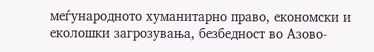меѓународното хуманитарно право, економски и еколошки загрозувања, безбедност во Азово-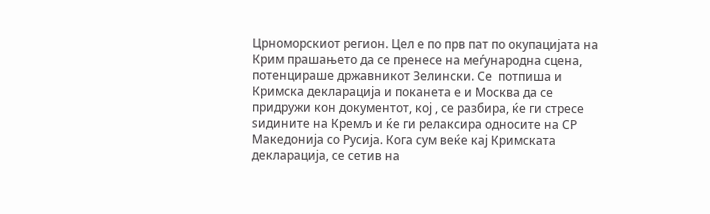Црноморскиот регион. Цел е по прв пат по окупацијата на Крим прашањето да се пренесе на меѓународна сцена, потенцираше државникот Зелински. Се  потпиша и Кримска декларација и поканета е и Москва да се придружи кон документот, кој , се разбира, ќе ги стресе ѕидините на Кремљ и ќе ги релаксира односите на СР Македонија со Русија. Кога сум веќе кај Кримската декларација, се сетив на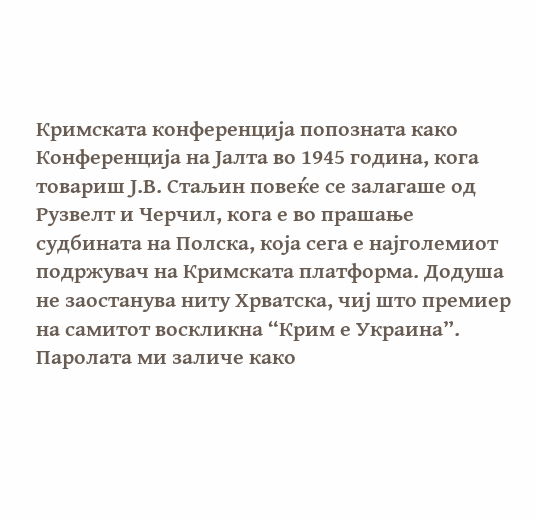Кримската конференција попозната како Конференција на Јалта во 1945 година, кога  товариш Ј.В. Стаљин повеќе се залагаше од Рузвелт и Черчил, кога е во прашање судбината на Полска, која сега е најголемиот подржувач на Кримската платформа. Додуша не заостанува ниту Хрватска, чиј што премиер на самитот воскликна “Крим е Украина”. Паролата ми заличе како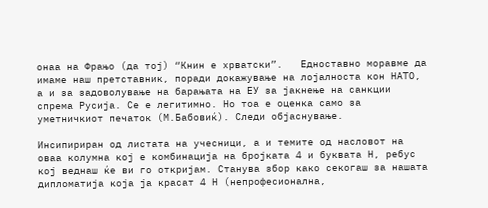онаа на Фрањо (да тој) “Книн е хрватски”.   Едноставно моравме да имаме наш претставник, поради докажување на лојалноста кон НАТО, а и за задоволување на барањата на ЕУ за јакнење на санкции спрема Русија. Се е легитимно. Но тоа е оценка само за уметничкиот печаток (М.Бабовиќ). Следи објаснување.

Инсипириран од листата на учесници, а и темите од насловот на оваа колумна кој е комбинација на бројката 4 и буквата Н, ребус кој веднаш ќе ви го откријам. Станува збор како секогаш за нашата дипломатија која ја красат 4 Н (непрофесионална,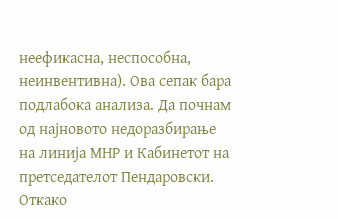неефикасна, неспособна, неинвентивна). Ова сепак бара подлабока анализа. Да почнам од најновото недоразбирање на линија МНР и Кабинетот на претседателот Пендаровски. Откако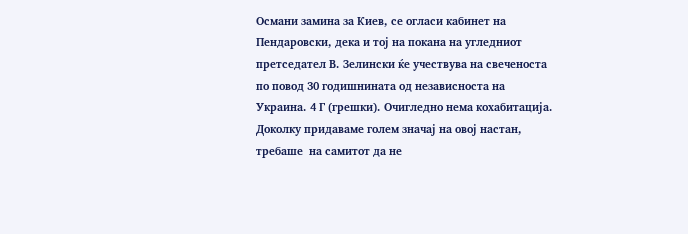Османи замина за Киев, се огласи кабинет на Пендаровски, дека и тој на покана на угледниот претседател В. Зелински ќе учествува на свеченоста по повод 30 годишнината од независноста на Украина. 4 Г (грешки). Очигледно нема кохабитација. Доколку придаваме голем значај на овој настан, требаше  на самитот да не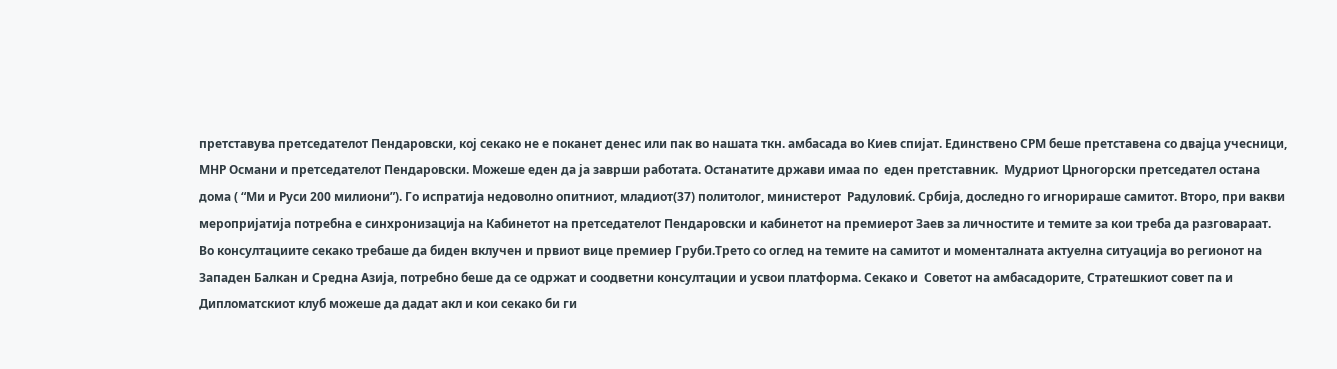претставува претседателот Пендаровски, кој секако не е поканет денес или пак во нашата ткн. амбасада во Киев спијат. Единствено СРМ беше претставена со двајца учесници, МНР Османи и претседателот Пендаровски. Можеше еден да ја заврши работата. Останатите држави имаа по  еден претставник.  Мудриот Црногорски претседател остана дома ( “Ми и Руси 200 милиони”). Го испратија недоволно опитниот, младиот(37) политолог, министерот  Радуловиќ. Србија, доследно го игнорираше самитот. Второ, при вакви меропријатија потребна е синхронизација на Кабинетот на претседателот Пендаровски и кабинетот на премиерот Заев за личностите и темите за кои треба да разговараат. Во консултациите секако требаше да биден вклучен и првиот вице премиер Груби.Трето со оглед на темите на самитот и моменталната актуелна ситуација во регионот на Западен Балкан и Средна Азија, потребно беше да се одржат и соодветни консултации и усвои платформа. Секако и  Советот на амбасадорите, Стратешкиот совет па и  Дипломатскиот клуб можеше да дадат акл и кои секако би ги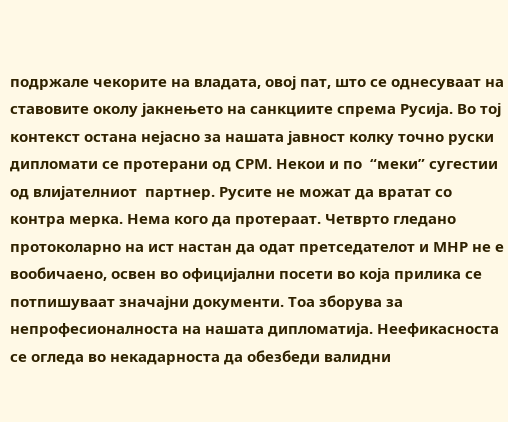подржале чекорите на владата, овој пат, што се однесуваат на ставовите околу јакнењето на санкциите спрема Русија. Во тој контекст остана нејасно за нашата јавност колку точно руски дипломати се протерани од СРМ. Некои и по  “меки” сугестии   од влијателниот  партнер. Русите не можат да вратат со контра мерка. Нема кого да протераат. Четврто гледано протоколарно на ист настан да одат претседателот и МНР не е вообичаено, освен во официјални посети во која прилика се потпишуваат значајни документи. Тоа зборува за непрофесионалноста на нашата дипломатија. Неефикасноста се огледа во некадарноста да обезбеди валидни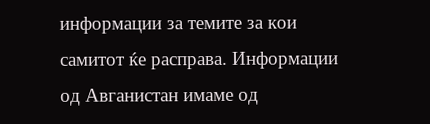информации за темите за кои самитот ќе расправа. Информации од Авганистан имаме од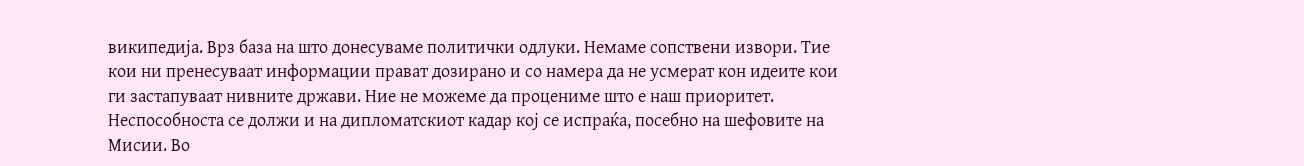википедија. Врз база на што донесуваме политички одлуки. Немаме сопствени извори. Тие кои ни пренесуваат информации прават дозирано и со намера да не усмерат кон идеите кои ги застапуваат нивните држави. Ние не можеме да процениме што е наш приоритет. Неспособноста се должи и на дипломатскиот кадар кој се испраќа, посебно на шефовите на Мисии. Во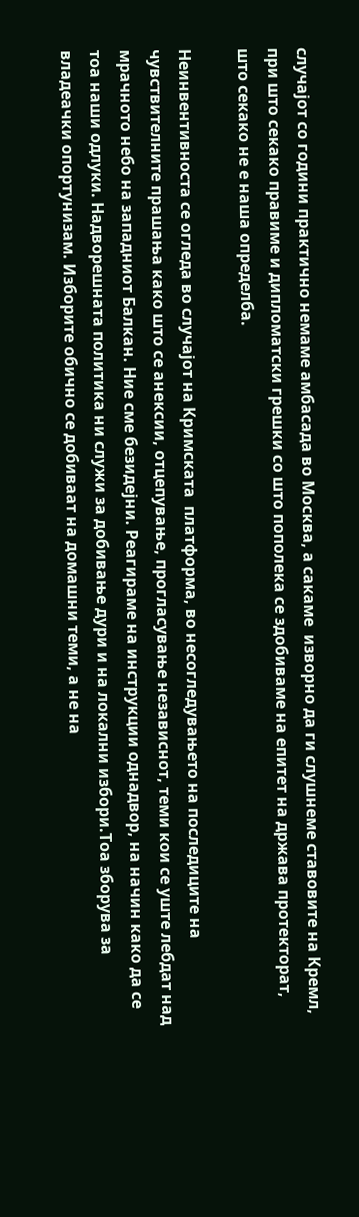случајот со години практично немаме амбасада во Москва, а сакаме  изворно да ги слушнеме ставовите на Кремл, при што секако правиме и дипломатски грешки со што пополека се здобиваме на епитет на држава протекторат, што секако не е наша определба.

Неинвентивноста се огледа во случајот на Кримската  платформа, во несогледувањето на последиците на чувствителните прашања како што се анексии, отцепување, прогласување независнот, теми кои се уште лебдат над мрачното небо на западниот Балкан. Ние сме безидејни. Реагираме на инструкции однадвор, на начин како да се тоа наши одлуки. Надворешната политика ни служи за добивање дури и на локални избори.Тоа зборува за владеачки опортунизам. Изборите обично се добиваат на домашни теми, а не на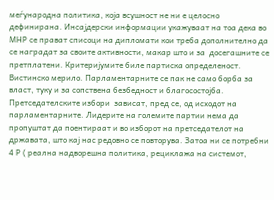меѓународна политика, која всушност не ни е целосно дефинирана. Инсајдерски информации укажуваат на тоа дека во МНР се прават списоци на дипломати кои треба дополнително да се наградат за своите активности, макар што и за  досегашните се претплатени. Критеријумите биле партиска определеност. Вистинско мерило. Парламентарните се пак не само борба за власт, туку и за сопствена безбедност и благосостојба. Претседателските избори  зависат, пред се, од исходот на парламентарните. Лидерите на големите партии нема да пропуштат да поентираат и во изборот на претседателот на државата, што кај нас редовно се повторува. Затоа ни се потребни 4 Р ( реална надворешна политика, рециклажа на системот,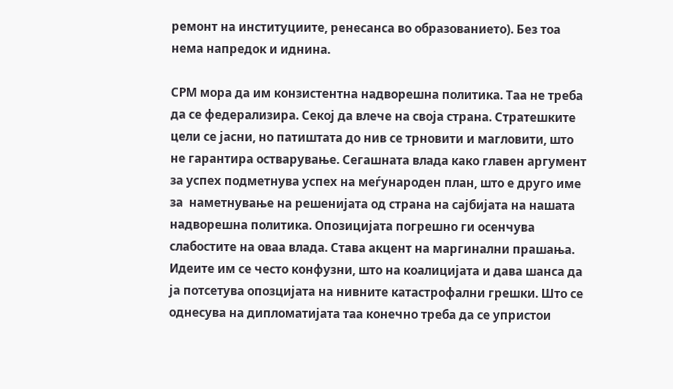ремонт на институциите, ренесанса во образованието). Без тоа нема напредок и иднина.

СРМ мора да им конзистентна надворешна политика. Таа не треба да се федерализира. Секој да влече на своја страна. Стратешките цели се јасни, но патиштата до нив се трновити и магловити, што не гарантира остварување. Сегашната влада како главен аргумент за успех подметнува успех на меѓународен план, што е друго име за  наметнување на решенијата од страна на сајбијата на нашата надворешна политика. Опозицијата погрешно ги осенчува слабостите на оваа влада. Става акцент на маргинални прашања. Идеите им се често конфузни, што на коалицијата и дава шанса да ја потсетува опозцијата на нивните катастрофални грешки. Што се однесува на дипломатијата таа конечно треба да се упристои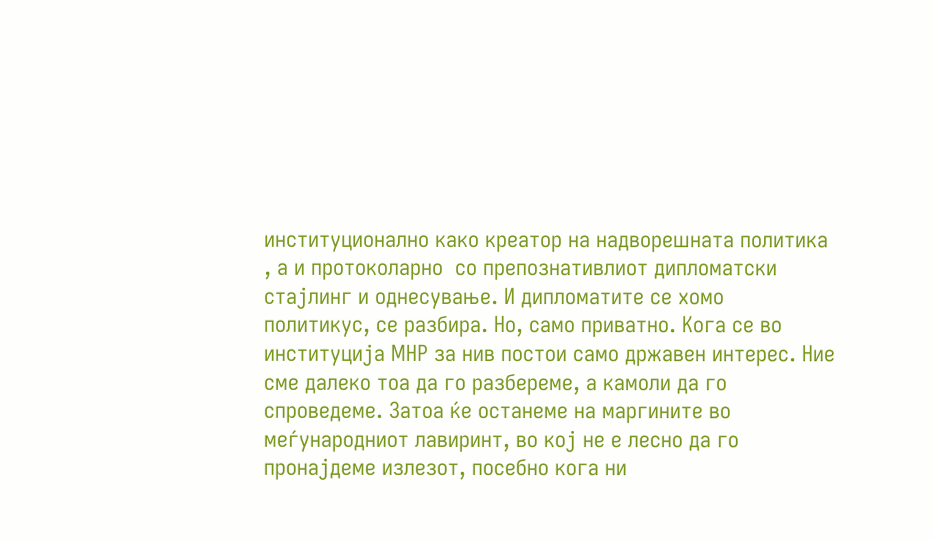институционално како креатор на надворешната политика , а и протоколарно  со препознативлиот дипломатски стајлинг и однесување. И дипломатите се хомо политикус, се разбира. Но, само приватно. Кога се во институција МНР за нив постои само државен интерес. Ние сме далеко тоа да го разбереме, а камоли да го спроведеме. Затоа ќе останеме на маргините во меѓународниот лавиринт, во кој не е лесно да го пронајдеме излезот, посебно кога ни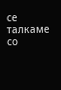се  талкаме со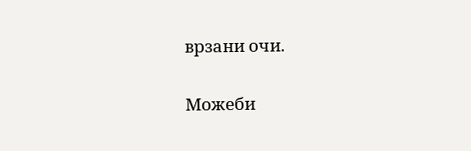врзани очи.

Можеби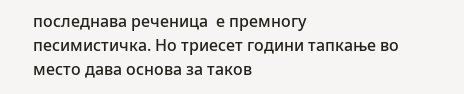последнава реченица  е премногу песимистичка. Но триесет години тапкање во место дава основа за таков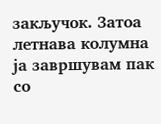закључок. Затоа летнава колумна ја завршувам пак со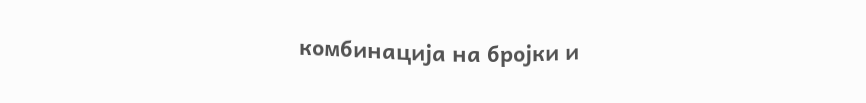комбинација на бројки и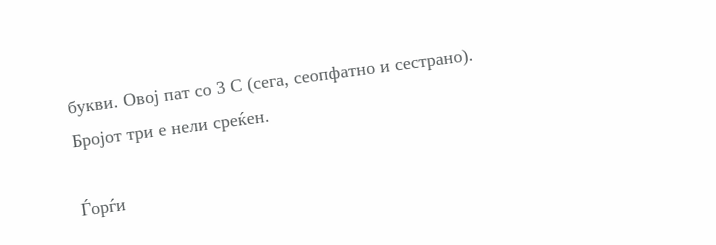букви. Овој пат со 3 С (сега, сеопфатно и сестрано). Бројот три е нели среќен.

Ѓорѓи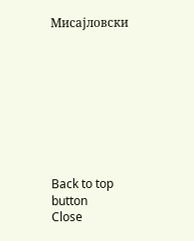Мисајловски









Back to top button
Close